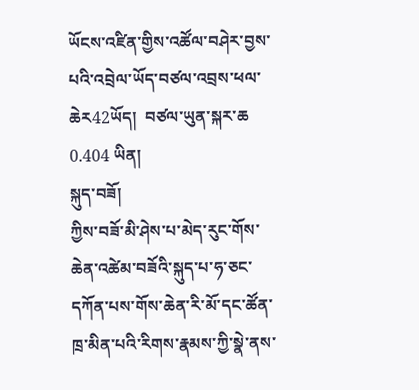ཡོངས་འཛིན་གྱིས་འཚོལ་བཤེར་བྱས་པའི་འབྲེལ་ཡོད་བཙལ་འབྲས་ཕལ་ཆེར42ཡོད།  བཙལ་ཡུན་སྐར་ཆ 0.404 ཡིན།
སྐུད་བཟོ།
ཀྱིས་བཟོ་མི་ཤེས་པ་མེད་རུང་གོས་ཆེན་འཚེམ་བཟོའི་སྐུད་པ་ཧ་ཅང་དཀོན་པས་གོས་ཆེན་རི་མོ་དང་ཚོན་ཁྲ་མིན་པའི་རིགས་རྣམས་ཀྱི་སྣེ་ནས་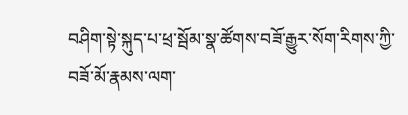བཤིག་སྟེ་སྐུད་པ་ཕྲ་སྦོམ་སྣ་ཚོགས་བཟོ་རྒྱུར་སོག་རིགས་ཀྱི་བཟོ་མོ་རྣམས་ལག་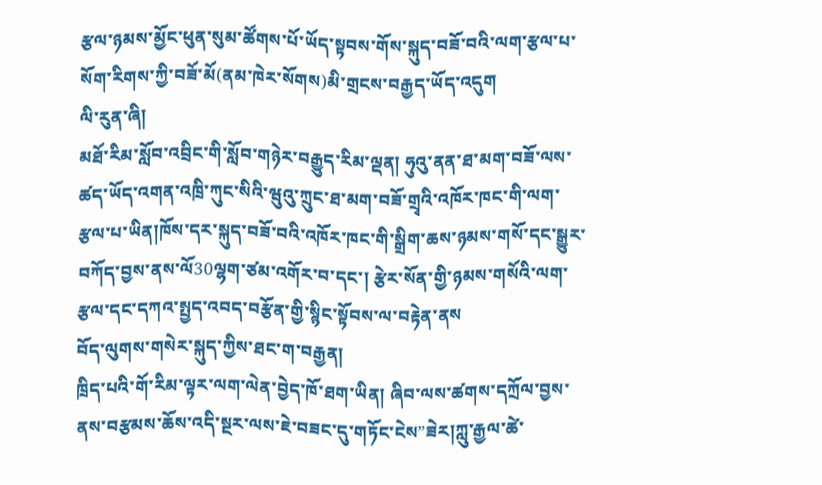རྩལ་ཉམས་མྱོང་ཕུན་སུམ་ཚོགས་པོ་ཡོད་སྟབས་གོས་སྐུད་བཟོ་བའི་ལག་རྩལ་པ་སོག་རིགས་ཀྱི་བཟོ་མོ(ནམ་ཁེར་སོགས)མི་གྲངས་བརྒྱད་ཡོད་འདུག
ལི་རུན་ཞི།
མཐོ་རིམ་སློབ་འབྲིང་གི་སློབ་གཉེར་བརྒྱུད་རིམ་ལྡན། ཧུའུ་ནན་ཐ་མག་བཟོ་ལས་ཚད་ཡོད་འགན་འཁྲི་ཀུང་སིའི་ཝུའུ་ཀྲུང་ཐ་མག་བཟོ་གྲྭའི་འཁོར་ཁང་གི་ལག་རྩལ་པ་ཡིན།ཁོས་དར་སྐུད་བཟོ་བའི་འཁོར་ཁང་གི་སྒྲིག་ཆས་ཉམས་གསོ་དང་སྒྱུར་བཀོད་བྱས་ནས་ལོ30ལྷག་ཙམ་འགོར་བ་དང་། རྩེར་སོན་གྱི་ཉམས་གསོའི་ལག་རྩལ་དང་དཀའ་སྤྱད་འབད་བརྩོན་གྱི་སྙིང་སྟོབས་ལ་བརྟེན་ནས
བོད་ལུགས་གསེར་སྐུད་ཀྱིས་ཐང་ག་བརྒྱན།
ཁྲིད་པའི་གོ་རིམ་ལྟར་ལག་ལེན་བྱེད་ཁོ་ཐག་ཡིན། ཞིབ་ལས་ཚགས་དཀྲོལ་བྱས་ནས་བརྩམས་ཆོས་འདི་སྔར་ལས་ཇེ་བཟང་དུ་གཏོང་ངེས”ཟེར།ཀླུ་རྒྱལ་ཚེ་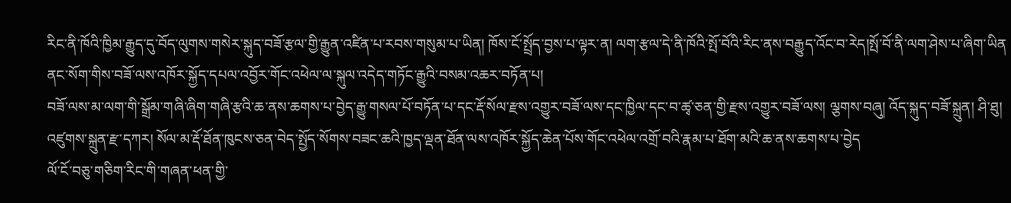རིང་ནི་ཁོའི་ཁྱིམ་རྒྱུད་དུ་བོད་ལུགས་གསེར་སྐུད་བཟོ་རྩལ་གྱི་རྒྱུན་འཛིན་པ་རབས་གསུམ་པ་ཡིན། ཁོས་ངོ་སྤྲོད་བྱས་པ་ལྟར་ན། ལག་རྩལ་དེ་ནི་ཁོའི་སྤོ་བོའི་རིང་ནས་བརྒྱུད་འོང་བ་རེད།སྤོ་བོ་ནི་ལག་ཤེས་པ་ཞིག་ཡིན
ནང་སོག་གིས་བཟོ་ལས་འཁོར་སྐྱོད་དཔལ་འབྱོར་གོང་འཕེལ་ལ་སྐུལ་འདེད་གཏོང་རྒྱུའི་བསམ་འཆར་བཏོན་པ།
བཟོ་ལས་མ་ལག་གི་སྒྲོམ་གཞི་ཞིག་གཞི་རྩའི་ཆ་ནས་ཆགས་པ་བྱེད་རྒྱུ་གསལ་པོ་བཏོན་པ་དང་རྡོ་སོལ་རྫས་འགྱུར་བཟོ་ལས་དང་ཁྱིལ་དང་བ་ཚྭ་ཅན་གྱི་རྫས་འགྱུར་བཟོ་ལས། ལྕགས་བཞུ། འོད་སྐུད་བཟོ་སྐྲུན། ཤི་ཐུ། འཛུགས་སྐྲུན་རྫ་དཀར། སོལ་མ་རྡོ་ཐོན་ཁུངས་ཅན་བེད་སྤྱོད་སོགས་བཟང་ཆའི་ཁྱད་ལྡན་ཐོན་ལས་འཁོར་སྐྱོད་ཆེན་པོས་གོང་འཕེལ་འགྲོ་བའི་རྣམ་པ་ཐོག་མའི་ཆ་ནས་ཆགས་པ་བྱེད
ལོ་ངོ་བཅུ་གཅིག་རིང་གི་གཞན་ཕན་གྱི་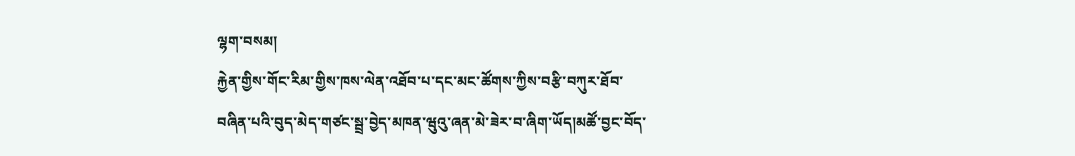ལྷག་བསམ།
རྐྱེན་གྱིས་གོང་རིམ་གྱིས་ཁས་ལེན་འཐོབ་པ་དང་མང་ཚོགས་ཀྱིས་བརྩི་བཀུར་ཐོབ་བཞིན་པའི་བུད་མེད་གཙང་སྦྲ་བྱེད་མཁན་ཝུའུ་ཞན་མེ་ཟེར་བ་ཞིག་ཡོད།མཚོ་བྱང་བོད་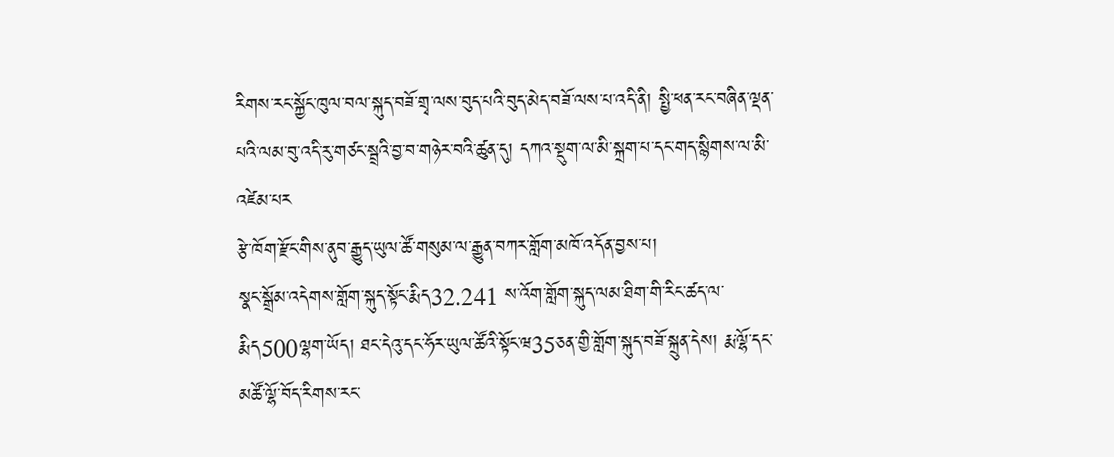རིགས་རང་སྐྱོང་ཁུལ་བལ་སྐུད་བཟོ་གྲྭ་ལས་བུད་པའི་བུད་མེད་བཟོ་ལས་པ་འདི་ནི། སྤྱི་ཕན་རང་བཞིན་ལྡན་པའི་ལམ་བུ་འདི་རུ་གཙང་སྦྲའི་བྱ་བ་གཉེར་བའི་ཚུན་དུ། དཀའ་སྡུག་ལ་མི་སྐྲག་པ་དང་གད་སྙིགས་ལ་མི་འཛེམ་པར
རྩེ་ཁོག་རྫོང་གིས་ནུབ་རྒྱུད་ཡུལ་ཚོ་གསུམ་ལ་རྒྱུན་བཀར་གློག་མཁོ་འདོན་བྱས་པ།
སྣང་སྒྲོམ་འདེགས་གློག་སྐུད་སྟོང་རྨིད32.241 ས་འོག་གློག་སྐུད་ལམ་ཐིག་གི་རིང་ཚད་ལ་རྨིད500ལྷག་ཡོད། ཐང་དེའུ་དང་ཧོར་ཡུལ་ཚོའི་སྟོང་ཝ35ཅན་གྱི་གློག་སྐུད་བཟོ་སྐྲུན་དེས། རྨ་ལྷོ་དང་མཚོ་ལྷོ་བོད་རིགས་རང་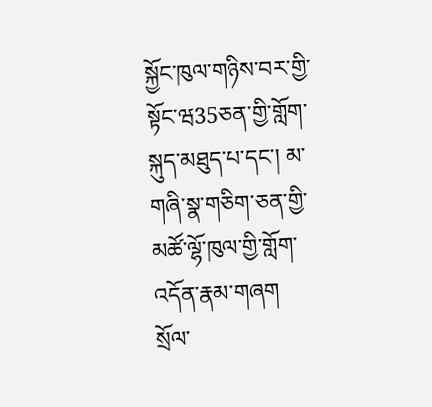སྐྱོང་ཁུལ་གཉིས་བར་གྱི་སྟོང་ཝ35ཅན་གྱི་གློག་སྐུད་མཐུད་པ་དང་། མ་གཞི་སྣ་གཅིག་ཅན་གྱི་མཚོ་ལྷོ་ཁུལ་གྱི་གློག་འདོན་རྣམ་གཞག
སྲོལ་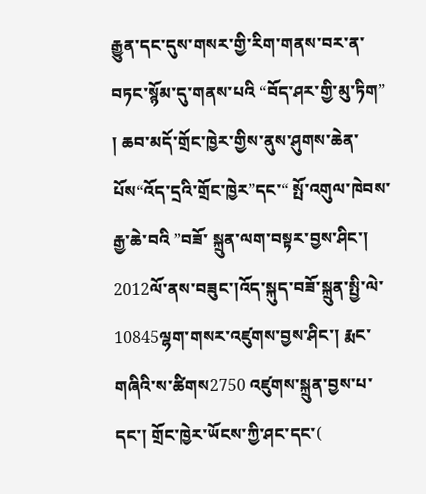རྒྱུན་དང་དུས་གསར་གྱི་རིག་གནས་བར་ན་བཏང་སྙོམ་དུ་གནས་པའི “བོད་ཤར་གྱི་མུ་ཏིག”
། ཆབ་མདོ་གྲོང་ཁྱེར་གྱིས་ནུས་ཤུགས་ཆེན་པོས“འོད་དྲའི་གྲོང་ཁྱེར”དང་“ སྤོ་འགུལ་ཁེབས་རྒྱ་ཆེ་བའི ”བཟོ་ སྐྲུན་ལག་བསྟར་བྱས་ཤིང་། 2012ལོ་ནས་བཟུང་།འོད་སྐུད་བཟོ་སྐྲུན་སྤྱི་ལེ་10845ལྷག་གསར་འཛུགས་བྱས་ཤིང་། རྨང་གཞིའི་ས་ཚིགས2750 འཛུགས་སྐྲུན་བྱས་པ་དང་། གྲོང་ཁྱེར་ཡོངས་ཀྱི་ཤང་དང་(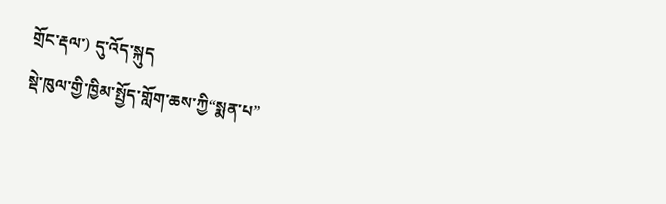གྲོང་རྡལ་) དུ་འོད་སྐུད
སྡེ་ཁུལ་གྱི་ཁྱིམ་སྤྱོད་གློག་ཆས་ཀྱི“སྨན་པ”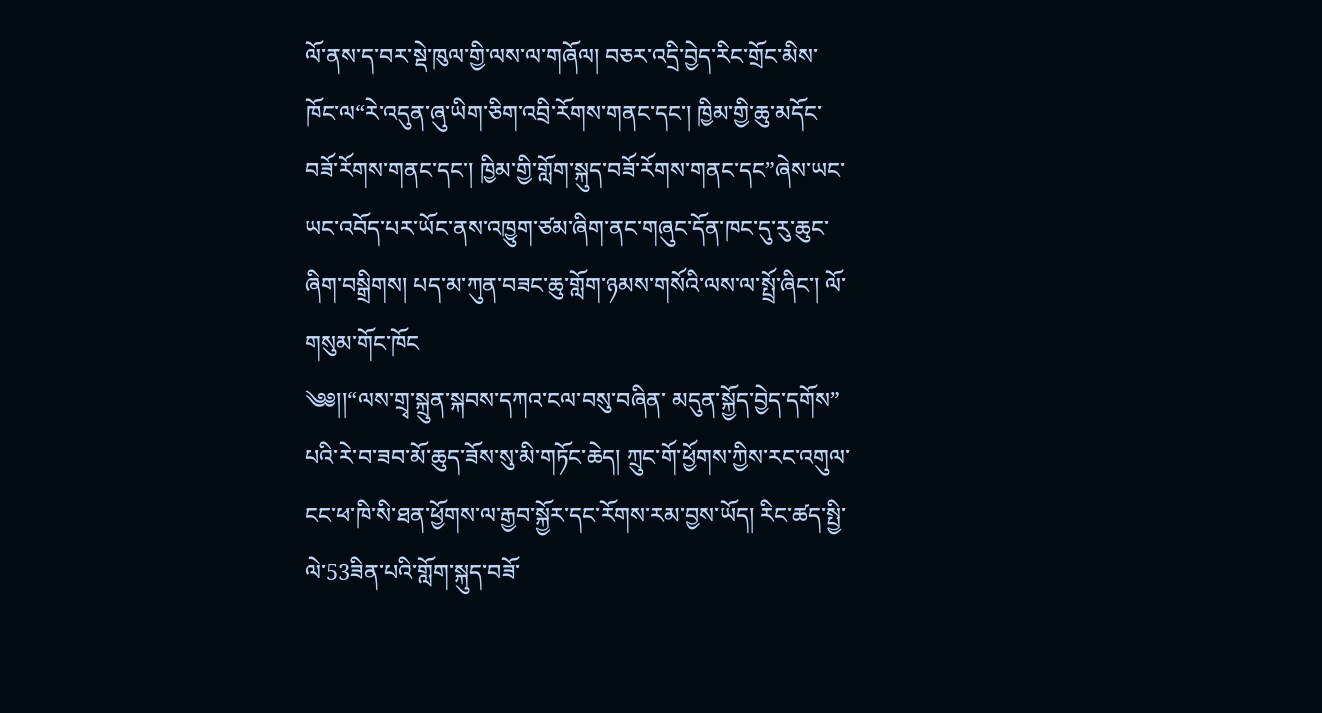ལོ་ནས་ད་བར་སྡེ་ཁུལ་གྱི་ལས་ལ་གཞོལ། བཅར་འདྲི་བྱེད་རིང་གྲོང་མིས་ཁོང་ལ“རེ་འདུན་ཞུ་ཡིག་ཅིག་འབྲི་རོགས་གནང་དང་། ཁྱིམ་གྱི་ཆུ་མདོང་བཟོ་རོགས་གནང་དང་། ཁྱིམ་གྱི་གློག་སྐུད་བཟོ་རོགས་གནང་དང”ཞེས་ཡང་ཡང་འབོད་པར་ཡོང་ནས་འཁྱུག་ཙམ་ཞིག་ནང་གཞུང་དོན་ཁང་དུ་རུ་ཆུང་ཞིག་བསྒྲིགས། པད་མ་ཀུན་བཟང་ཆུ་གློག་ཉམས་གསོའི་ལས་ལ་སྤྲོ་ཞིང་། ལོ་གསུམ་གོང་ཁོང
༄༅།།“ལས་གྲྭ་སྐྲུན་སྐབས་དཀའ་ངལ་བསུ་བཞིན་ མདུན་སྐྱོད་བྱེད་དགོས”
པའི་རེ་བ་ཟབ་མོ་ཆུད་ཟོས་སུ་མི་གཏོང་ཆེད། ཀྲུང་གོ་ཕྱོགས་ཀྱིས་རང་འགུལ་ངང་ཕ་ཁི་སི་ཐན་ཕྱོགས་ལ་རྒྱབ་སྐྱོར་དང་རོགས་རམ་བྱས་ཡོད། རིང་ཚད་སྤྱི་ལེ་53ཟིན་པའི་གློག་སྐུད་བཟོ་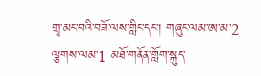གྲྭ་མང་བའི་བཟོ་ལས་གླིང་དང་། གཞུང་ལམ་ཨ་མ་2 ལྕགས་ལམ་1 མཐོ་གནོན་གློག་སྐུད་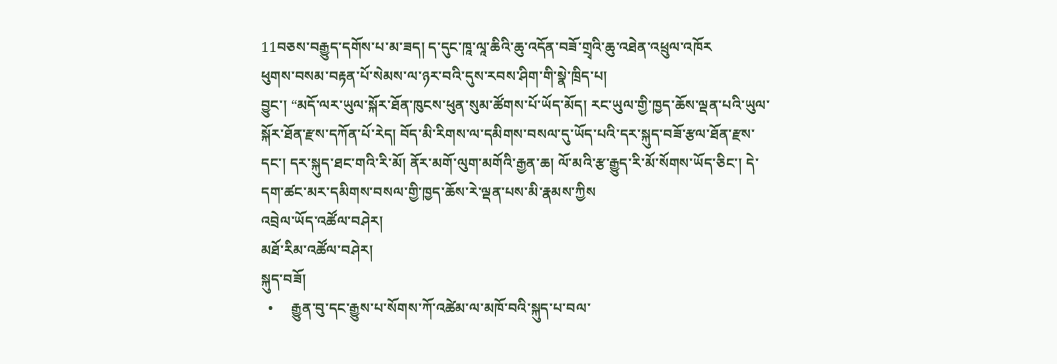11བཅས་བརྒྱུད་དགོས་པ་མ་ཟད། ད་དུང་ཁཱ་ལཱ་ཆིའི་ཆུ་འདོན་བཟོ་གྲྭའི་ཆུ་འཐེན་འཕྲུལ་འཁོར
ཕུགས་བསམ་བརྟན་པོ་སེམས་ལ་ཉར་བའི་དུས་རབས་ཤིག་གི་སྣེ་ཁྲིད་པ།
བྱུང་། “མདོ་ལར་ཡུལ་སྐོར་ཐོན་ཁུངས་ཕུན་སུམ་ཚོགས་པོ་ཡོད་མོད། རང་ཡུལ་གྱི་ཁྱད་ཆོས་ལྡན་པའི་ཡུལ་སྐོར་ཐོན་རྫས་དཀོན་པོ་རེད། བོད་མི་རིགས་ལ་དམིགས་བསལ་དུ་ཡོད་པའི་དར་སྐུད་བཟོ་རྩལ་ཐོན་རྫས་དང་། དར་སྐུད་ཐང་གའི་རི་མོ། ནོར་མགོ་ལུག་མགོའི་རྒྱན་ཆ། ལོ་མའི་རྩ་རྒྱུད་རི་མོ་སོགས་ཡོད་ཅིང་། དེ་དག་ཚང་མར་དམིགས་བསལ་གྱི་ཁྱད་ཆོས་རེ་ལྡན་པས་མི་རྣམས་ཀྱིས
འབྲེལ་ཡོད་འཚོལ་བཤེར།
མཐོ་རིམ་འཚོལ་བཤེར།
སྐུད་བཟོ།
  •     རྒྱུན་བུ་དང་རྒྱུས་པ་སོགས་ཀོ་འཚེམ་ལ་མཁོ་བའི་སྐུད་པ་བལ་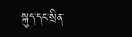སྐུད་དང་སྲིན་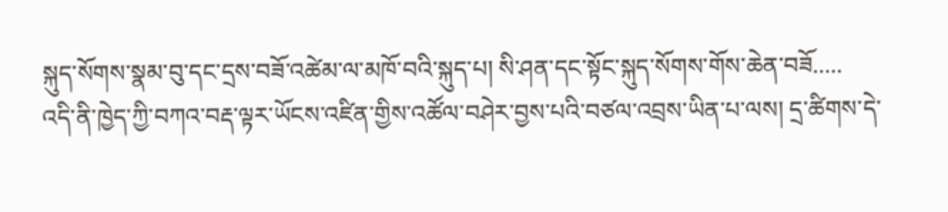སྐུད་སོགས་སྣམ་བུ་དང་དྲས་བཟོ་འཚེམ་ལ་མཁོ་བའི་སྐུད་པ། སི་ཤན་དང་སྟོང་སྐུད་སོགས་གོས་ཆེན་བཟོ.....
འདི་ནི་ཁྱེད་ཀྱི་བཀའ་བརྡ་ལྟར་ཡོངས་འཛིན་གྱིས་འཚོལ་བཤེར་བྱས་པའི་བཙལ་འབྲས་ཡིན་པ་ལས། དྲ་ཚིགས་དེ་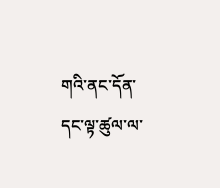གའི་ནང་དོན་དང་ལྟ་ཚུལ་ལ་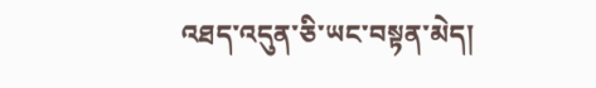འཐད་འདུན་ཅི་ཡང་བསྟན་མེད།